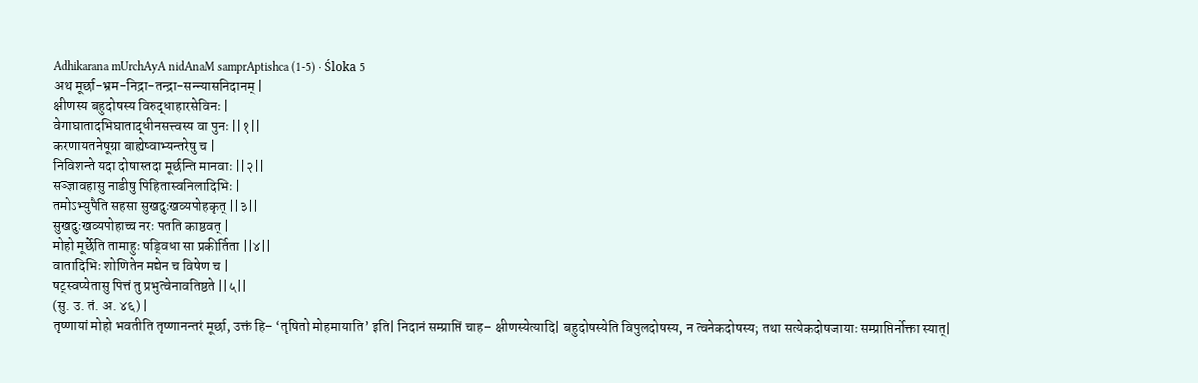Adhikarana mUrchAyA nidAnaM samprAptishca (1-5) · Śloka 5
अथ मूर्छा-भ्रम-निद्रा-तन्द्रा-सन्न्यासनिदानम् |
क्षीणस्य बहुदोषस्य विरुद्धाहारसेविनः |
वेगाघातादभिघाताद्धीनसत्त्वस्य वा पुनः ||१||
करणायतनेषूग्रा बाह्येष्वाभ्यन्तरेषु च |
निविशन्ते यदा दोषास्तदा मूर्छन्ति मानवाः ||२||
सञ्ज्ञावहासु नाडीषु पिहितास्वनिलादिभिः |
तमोऽभ्युपैति सहसा सुखदुःखव्यपोहकृत् ||३||
सुखदुःखव्यपोहाच्च नरः पतति काष्ठवत् |
मोहो मूर्छेति तामाहुः षड्विधा सा प्रकीर्तिता ||४||
वातादिभिः शोणितेन मद्येन च विषेण च |
षट्स्वप्येतासु पित्तं तु प्रभुत्वेनावतिष्ठते ||५||
(सु. उ. तं. अ. ४६) |
तृष्णायां मोहो भवतीति तृष्णानन्तरं मूर्छा, उक्तं हि– ‘तृषितो मोहमायाति’ इति| निदानं सम्प्राप्तिं चाह– क्षीणस्येत्यादि| बहुदोषस्येति विपुलदोषस्य, न त्वनेकदोषस्य; तथा सत्येकदोषजायाः सम्प्राप्तिर्नोक्ता स्यात्|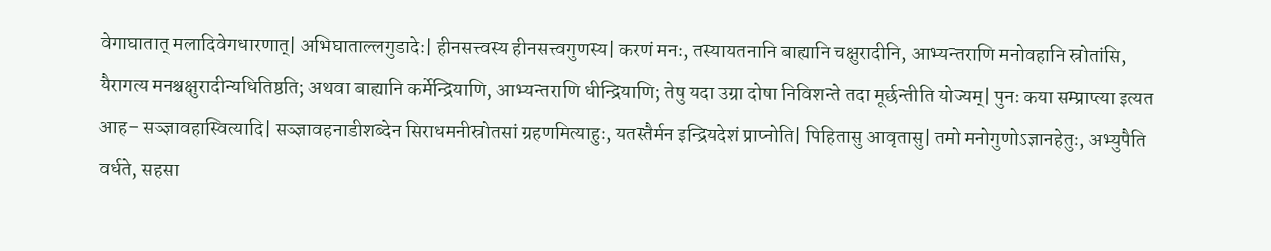वेगाघातात् मलादिवेगधारणात्| अभिघाताल्लगुडादेः| हीनसत्त्वस्य हीनसत्त्वगुणस्य| करणं मनः, तस्यायतनानि बाह्यानि चक्षुरादीनि, आभ्यन्तराणि मनोवहानि स्रोतांसि, यैरागत्य मनश्चक्षुरादीन्यधितिष्ठति; अथवा बाह्यानि कर्मेन्द्रियाणि, आभ्यन्तराणि धीन्द्रियाणि; तेषु यदा उग्रा दोषा निविशन्ते तदा मूर्छन्तीति योज्यम्| पुनः कया सम्प्राप्त्या इत्यत आह– सञ्ज्ञावहास्वित्यादि| सञ्ज्ञावहनाडीशब्देन सिराधमनीस्रोतसां ग्रहणमित्याहुः, यतस्तैर्मन इन्द्रियदेशं प्राप्नोति| पिहितासु आवृतासु| तमो मनोगुणोऽज्ञानहेतुः, अभ्युपैति वर्धते, सहसा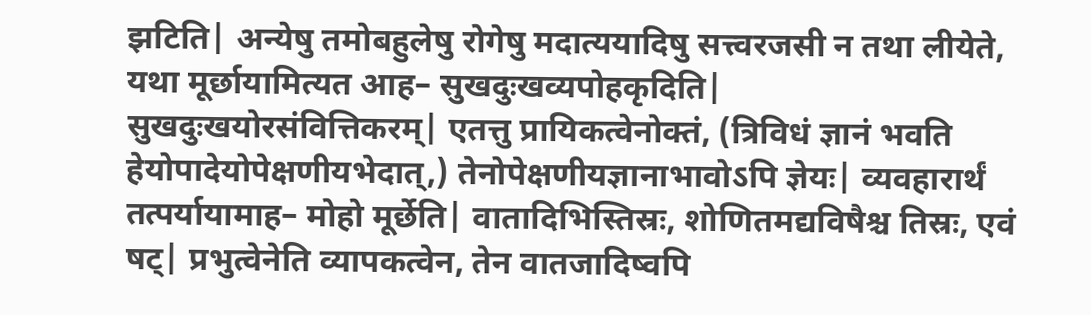झटिति| अन्येषु तमोबहुलेषु रोगेषु मदात्ययादिषु सत्त्वरजसी न तथा लीयेते, यथा मूर्छायामित्यत आह– सुखदुःखव्यपोहकृदिति| सुखदुःखयोरसंवित्तिकरम्| एतत्तु प्रायिकत्वेनोक्तं, (त्रिविधं ज्ञानं भवति हेयोपादेयोपेक्षणीयभेदात्,) तेनोपेक्षणीयज्ञानाभावोऽपि ज्ञेयः| व्यवहारार्थं तत्पर्यायामाह– मोहो मूर्छेति| वातादिभिस्तिस्रः, शोणितमद्यविषैश्च तिस्रः, एवं षट्| प्रभुत्वेनेति व्यापकत्वेन, तेन वातजादिष्वपि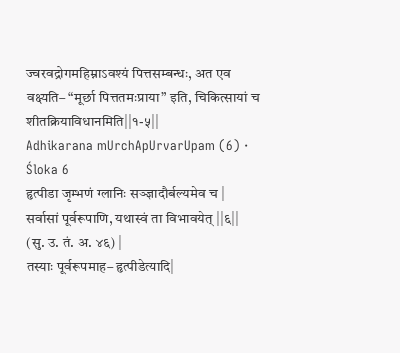ज्वरवद्रोगमहिम्नाऽवश्यं पित्तसम्बन्धः, अत एव वक्ष्यति– “मूर्छा पित्ततमःप्राया” इति, चिकित्सायां च शीतक्रियाविधानमिति||१-५||
Adhikarana mUrchApUrvarUpam (6) · Śloka 6
हृत्पीडा जृम्भणं ग्लानिः सञ्ज्ञादौर्बल्यमेव च |
सर्वासां पूर्वरूपाणि, यथास्वं ता विभावयेत् ||६||
(सु. उ. तं. अ. ४६) |
तस्याः पूर्वरूपमाह– हृत्पीडेत्यादि|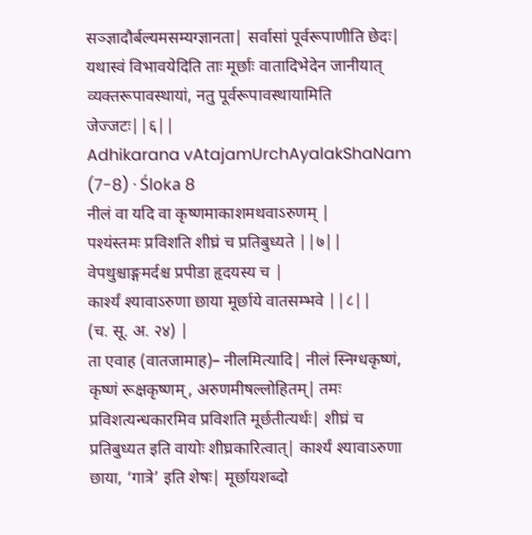सञ्ज्ञादौर्बल्यमसम्यग्ज्ञानता| सर्वासां पूर्वरूपाणीति छेदः| यथास्वं विभावयेदिति ताः मूर्छाः वातादिभेदेन जानीयात् व्यक्तरूपावस्थायां, नतु पूर्वरूपावस्थायामिति जेज्जटः||६||
Adhikarana vAtajamUrchAyalakShaNam (7-8) · Śloka 8
नीलं वा यदि वा कृष्णमाकाशमथवाऽरुणम् |
पश्यंस्तमः प्रविशति शीघ्रं च प्रतिबुध्यते ||७||
वेपथुश्चाङ्गमर्दश्च प्रपीडा हृदयस्य च |
कार्श्यं श्यावाऽरुणा छाया मूर्छाये वातसम्भवे ||८||
(च. सू. अ. २४) |
ता एवाह (वातजामाह)– नीलमित्यादि| नीलं स्निग्धकृष्णं, कृष्णं रूक्षकृष्णम्, अरुणमीषल्लोहितम्| तमः प्रविशत्यन्धकारमिव प्रविशति मूर्छतीत्यर्थः| शीघ्रं च प्रतिबुध्यत इति वायोः शीघ्रकारित्वात्| कार्श्यं श्यावाऽरुणा छाया, ‘गात्रे’ इति शेषः| मूर्छायशब्दो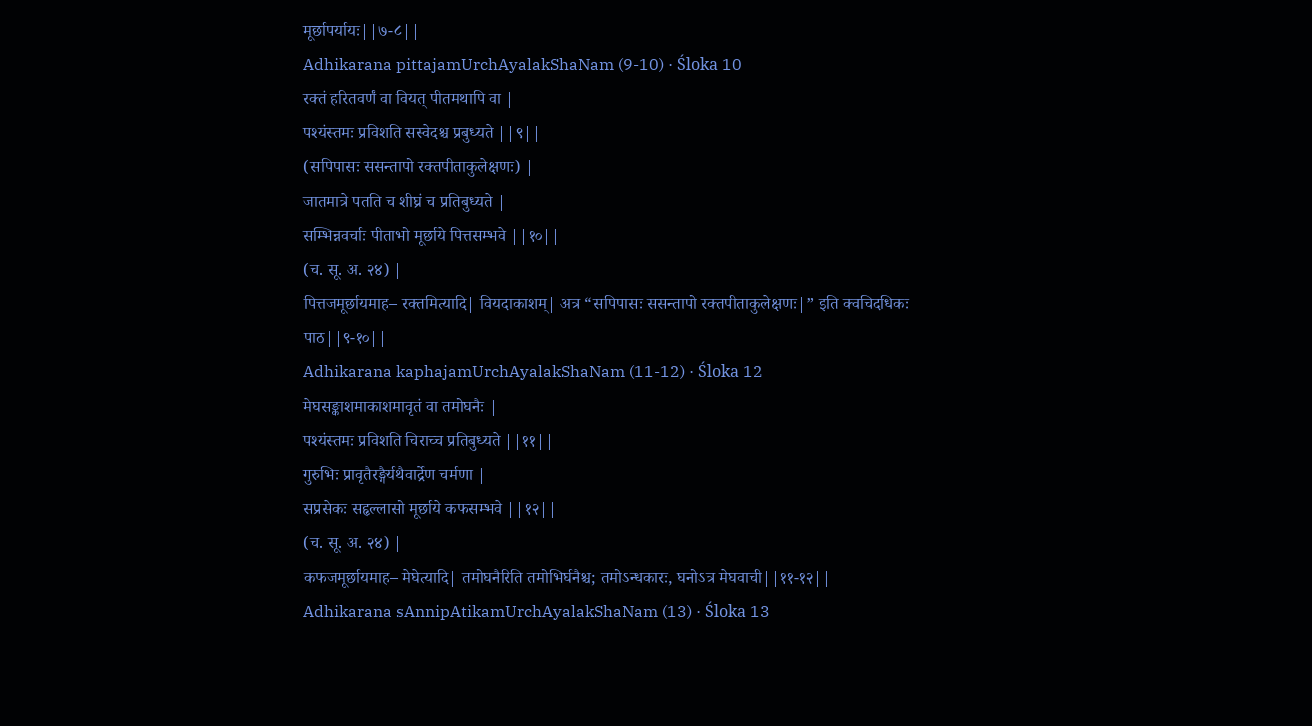मूर्छापर्यायः||७-८||
Adhikarana pittajamUrchAyalakShaNam (9-10) · Śloka 10
रक्तं हरितवर्णं वा वियत् पीतमथापि वा |
पश्यंस्तमः प्रविशति सस्वेदश्च प्रबुध्यते ||९||
(सपिपासः ससन्तापो रक्तपीताकुलेक्षणः) |
जातमात्रे पतति च शीघ्रं च प्रतिबुध्यते |
सम्भिन्नवर्चाः पीताभो मूर्छाये पित्तसम्भवे ||१०||
(च. सू. अ. २४) |
पित्तजमूर्छायमाह– रक्तमित्यादि| वियदाकाशम्| अत्र “सपिपासः ससन्तापो रक्तपीताकुलेक्षणः|” इति क्वचिदधिकः पाठ||९-१०||
Adhikarana kaphajamUrchAyalakShaNam (11-12) · Śloka 12
मेघसङ्काशमाकाशमावृतं वा तमोघनैः |
पश्यंस्तमः प्रविशति चिराच्च प्रतिबुध्यते ||११||
गुरुभिः प्रावृतैरङ्गैर्यथैवार्द्रेण चर्मणा |
सप्रसेकः सहृल्लासो मूर्छाये कफसम्भवे ||१२||
(च. सू. अ. २४) |
कफजमूर्छायमाह– मेघेत्यादि| तमोघनैरिति तमोभिर्घनैश्च; तमोऽन्धकारः, घनोऽत्र मेघवाची||११-१२||
Adhikarana sAnnipAtikamUrchAyalakShaNam (13) · Śloka 13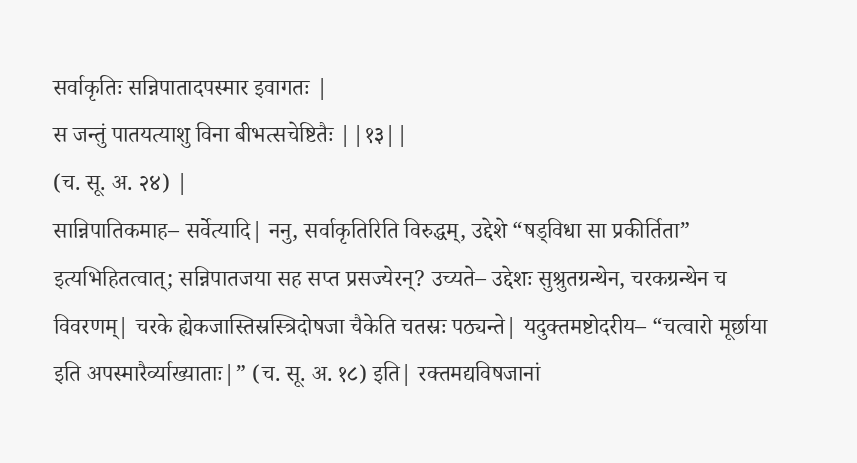सर्वाकृतिः सन्निपातादपस्मार इवागतः |
स जन्तुं पातयत्याशु विना बीभत्सचेष्टितैः ||१३||
(च. सू. अ. २४) |
सान्निपातिकमाह– सर्वेत्यादि| ननु, सर्वाकृतिरिति विरुद्धम्, उद्देशे “षड्विधा सा प्रकीर्तिता” इत्यभिहितत्वात्; सन्निपातजया सह सप्त प्रसज्येरन्? उच्यते– उद्देशः सुश्रुतग्रन्थेन, चरकग्रन्थेन च विवरणम्| चरके ह्येकजास्तिस्रस्त्रिदोषजा चैकेति चतस्रः पठ्यन्ते| यदुक्तमष्टोदरीय– “चत्वारो मूर्छाया इति अपस्मारैर्व्याख्याताः|” (च. सू. अ. १८) इति| रक्तमद्यविषजानां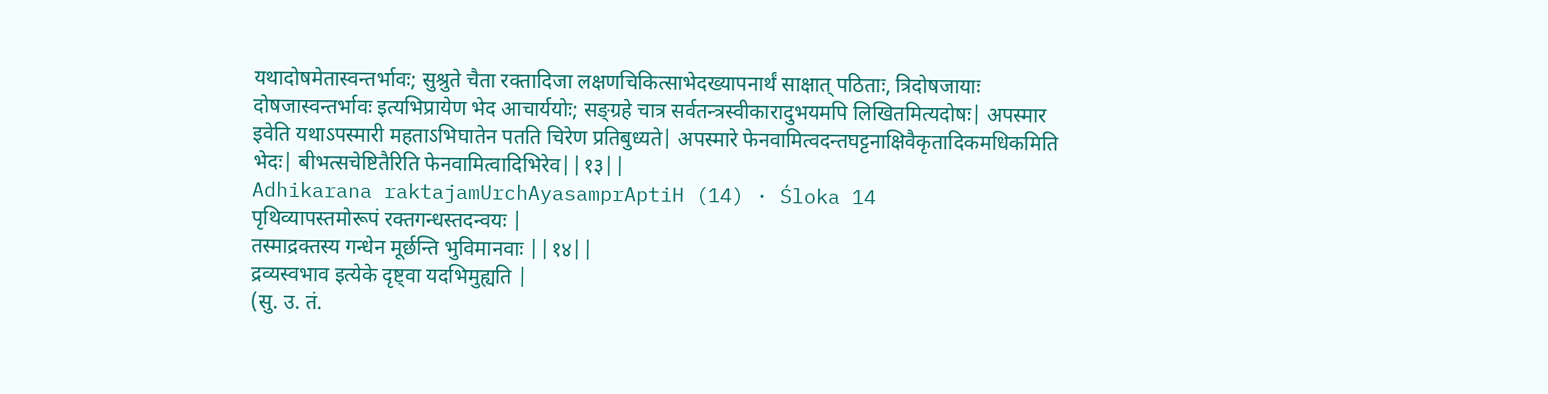यथादोषमेतास्वन्तर्भावः; सुश्रुते चैता रक्तादिजा लक्षणचिकित्साभेदख्यापनार्थं साक्षात् पठिताः, त्रिदोषजायाः दोषजास्वन्तर्भावः इत्यभिप्रायेण भेद आचार्ययोः; सङ्ग्रहे चात्र सर्वतन्त्रस्वीकारादुभयमपि लिखितमित्यदोषः| अपस्मार इवेति यथाऽपस्मारी महताऽभिघातेन पतति चिरेण प्रतिबुध्यते| अपस्मारे फेनवामित्वदन्तघट्टनाक्षिवैकृतादिकमधिकमिति भेदः| बीभत्सचेष्टितैरिति फेनवामित्वादिभिरेव||१३||
Adhikarana raktajamUrchAyasamprAptiH (14) · Śloka 14
पृथिव्यापस्तमोरूपं रक्तगन्धस्तदन्वयः |
तस्माद्रक्तस्य गन्धेन मूर्छन्ति भुविमानवाः ||१४||
द्रव्यस्वभाव इत्येके दृष्ट्वा यदभिमुह्यति |
(सु. उ. तं.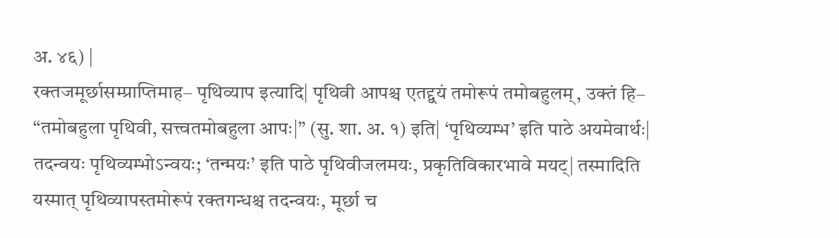अ. ४६) |
रक्तजमूर्छासम्प्राप्तिमाह– पृथिव्याप इत्यादि| पृथिवी आपश्च एतद्द्वयं तमोरूपं तमोबहुलम्, उक्तं हि– “तमोबहुला पृथिवी, सत्त्वतमोबहुला आपः|” (सु. शा. अ. १) इति| ‘पृथिव्यम्भ’ इति पाठे अयमेवार्थः| तदन्वयः पृथिव्यम्भोऽन्वयः; ‘तन्मयः’ इति पाठे पृथिवीजलमयः, प्रकृतिविकारभावे मयट्| तस्मादिति यस्मात् पृथिव्यापस्तमोरूपं रक्तगन्धश्च तदन्वयः, मूर्छा च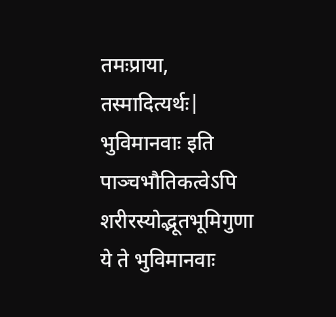तमःप्राया, तस्मादित्यर्थः| भुविमानवाः इति पाञ्चभौतिकत्वेऽपि शरीरस्योद्भूतभूमिगुणा ये ते भुविमानवाः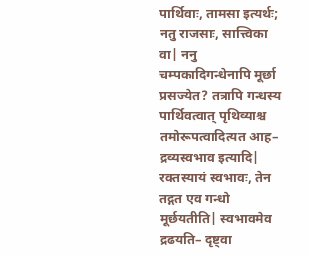पार्थिवाः, तामसा इत्यर्थः; नतु राजसाः, सात्त्विका वा| ननु चम्पकादिगन्धेनापि मूर्छा प्रसज्येत? तत्रापि गन्धस्य पार्थिवत्वात् पृथिव्याश्च तमोरूपत्वादित्यत आह– द्रव्यस्वभाव इत्यादि| रक्तस्यायं स्वभावः, तेन तद्गत एव गन्धो मूर्छयतीति| स्वभावमेव द्रढयति– दृष्ट्वा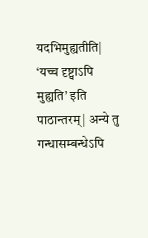यदभिमुह्यतीति| ‘यच्च दृष्ट्वाऽपि मुह्यति’ इति पाठान्तरम्| अन्ये तु गन्धासम्बन्धेऽपि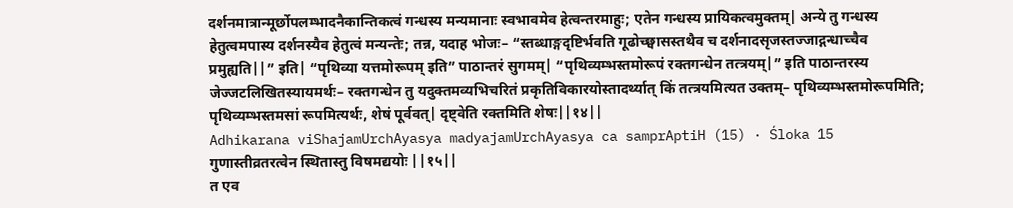दर्शनमात्रान्मूर्छोपलम्भादनैकान्तिकत्वं गन्धस्य मन्यमानाः स्वभावमेव हेत्वन्तरमाहुः; एतेन गन्धस्य प्रायिकत्वमुक्तम्| अन्ये तु गन्धस्य हेतुत्वमपास्य दर्शनस्यैव हेतुत्वं मन्यन्तेः; तन्न, यदाह भोजः– “स्तब्धाङ्गदृष्टिर्भवति गूढोच्छ्वासस्तथैव च दर्शनादसृजस्तज्जाद्गन्धाच्चैव प्रमुह्यति||” इति| “पृथिव्या यत्तमोरूपम् इति” पाठान्तरं सुगमम्| “पृथिव्यम्भस्तमोरूपं रक्तगन्धेन तत्त्रयम्|” इति पाठान्तरस्य जेज्जटलिखितस्यायमर्थः– रक्तगन्धेन तु यदुक्तमव्यभिचरितं प्रकृतिविकारयोस्तादर्थ्यात् किं तत्त्रयमित्यत उक्तम्– पृथिव्यम्भस्तमोरूपमिति; पृथिव्यम्भस्तमसां रूपमित्यर्थः, शेषं पूर्ववत्| दृष्ट्वेति रक्तमिति शेषः||१४||
Adhikarana viShajamUrchAyasya madyajamUrchAyasya ca samprAptiH (15) · Śloka 15
गुणास्तीव्रतरत्वेन स्थितास्तु विषमद्ययोः ||१५||
त एव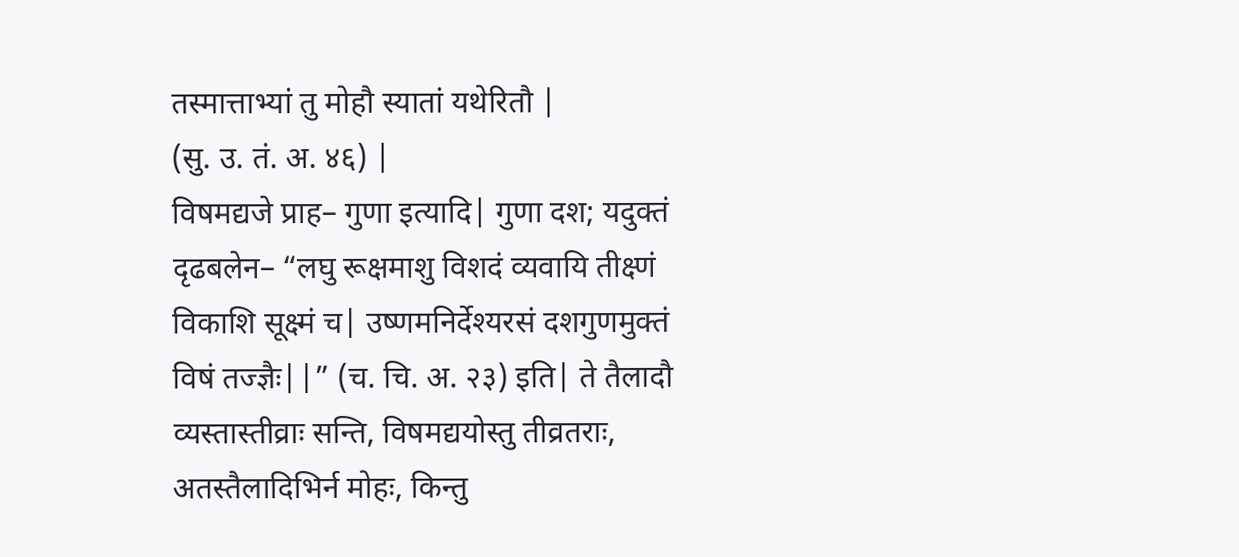तस्मात्ताभ्यां तु मोहौ स्यातां यथेरितौ |
(सु. उ. तं. अ. ४६) |
विषमद्यजे प्राह– गुणा इत्यादि| गुणा दश; यदुक्तं दृढबलेन– “लघु रूक्षमाशु विशदं व्यवायि तीक्ष्णं विकाशि सूक्ष्मं च| उष्णमनिर्देश्यरसं दशगुणमुक्तं विषं तज्ज्ञैः||” (च. चि. अ. २३) इति| ते तैलादौ व्यस्तास्तीव्राः सन्ति, विषमद्ययोस्तु तीव्रतराः, अतस्तैलादिभिर्न मोहः, किन्तु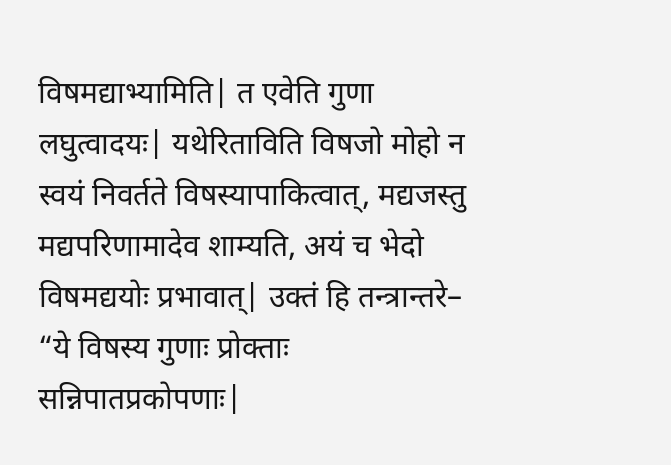विषमद्याभ्यामिति| त एवेति गुणा लघुत्वादयः| यथेरिताविति विषजो मोहो न स्वयं निवर्तते विषस्यापाकित्वात्, मद्यजस्तु मद्यपरिणामादेव शाम्यति, अयं च भेदो विषमद्ययोः प्रभावात्| उक्तं हि तन्त्रान्तरे– “ये विषस्य गुणाः प्रोक्ताः सन्निपातप्रकोपणाः|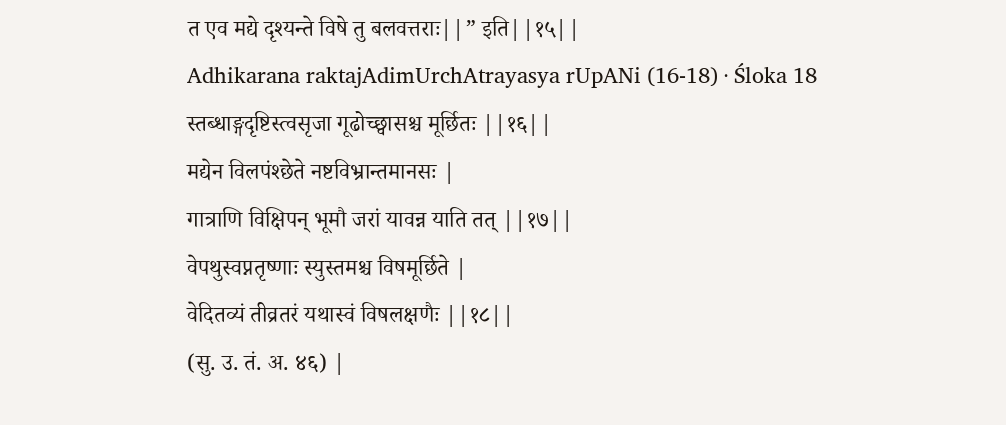त एव मद्ये दृश्यन्ते विषे तु बलवत्तराः||” इति||१५||
Adhikarana raktajAdimUrchAtrayasya rUpANi (16-18) · Śloka 18
स्तब्धाङ्गदृष्टिस्त्वसृजा गूढोच्छ्वासश्च मूर्छितः ||१६||
मद्येन विलपंश्छेते नष्टविभ्रान्तमानसः |
गात्राणि विक्षिपन् भूमौ जरां यावन्न याति तत् ||१७||
वेपथुस्वप्नतृष्णाः स्युस्तमश्च विषमूर्छिते |
वेदितव्यं तीव्रतरं यथास्वं विषलक्षणैः ||१८||
(सु. उ. तं. अ. ४६) |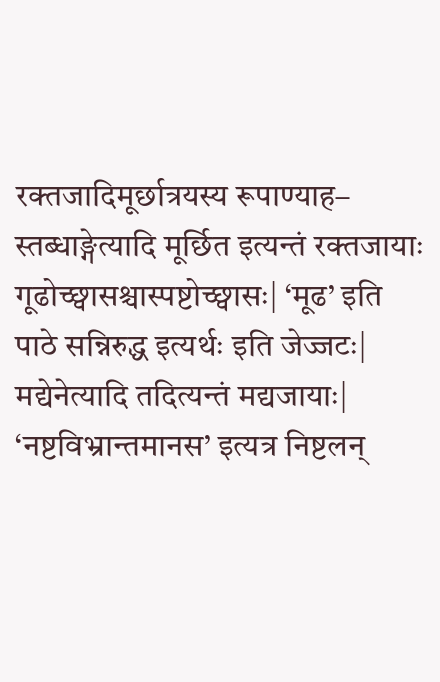रक्तजादिमूर्छात्रयस्य रूपाण्याह– स्तब्धाङ्गेत्यादि मूर्छित इत्यन्तं रक्तजायाः गूढोच्छ्वासश्चास्पष्टोच्छ्वासः| ‘मूढ’ इति पाठे सन्निरुद्ध इत्यर्थः इति जेज्जटः| मद्येनेत्यादि तदित्यन्तं मद्यजायाः| ‘नष्टविभ्रान्तमानस’ इत्यत्र निष्टलन्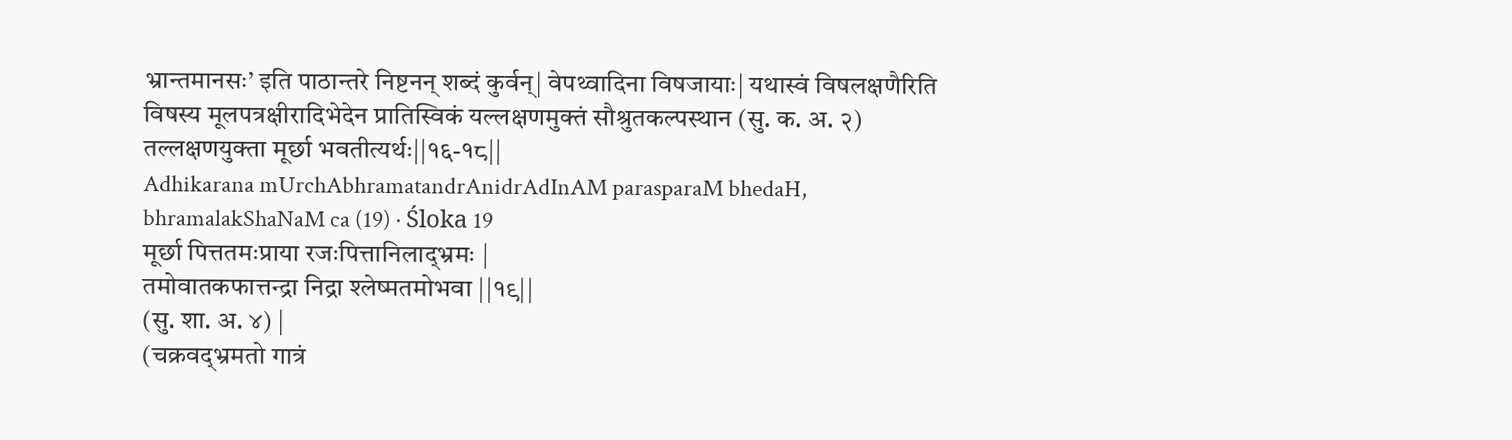भ्रान्तमानसः’ इति पाठान्तरे निष्टनन् शब्दं कुर्वन्| वेपथ्वादिना विषजायाः| यथास्वं विषलक्षणैरिति विषस्य मूलपत्रक्षीरादिभेदेन प्रातिस्विकं यल्लक्षणमुक्तं सौश्रुतकल्पस्थान (सु. क. अ. २) तल्लक्षणयुक्ता मूर्छा भवतीत्यर्थः||१६-१८||
Adhikarana mUrchAbhramatandrAnidrAdInAM parasparaM bhedaH, bhramalakShaNaM ca (19) · Śloka 19
मूर्छा पित्ततमःप्राया रजःपित्तानिलाद्भ्रमः |
तमोवातकफात्तन्द्रा निद्रा श्लेष्मतमोभवा ||१९||
(सु. शा. अ. ४) |
(चक्रवद्भ्रमतो गात्रं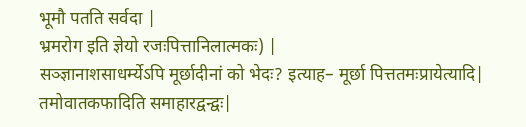भूमौ पतति सर्वदा |
भ्रमरोग इति ज्ञेयो रजःपित्तानिलात्मकः) |
सञ्ज्ञानाशसाधर्म्येऽपि मूर्छादीनां को भेदः? इत्याह– मूर्छा पित्ततमःप्रायेत्यादि| तमोवातकफादिति समाहारद्वन्द्वः|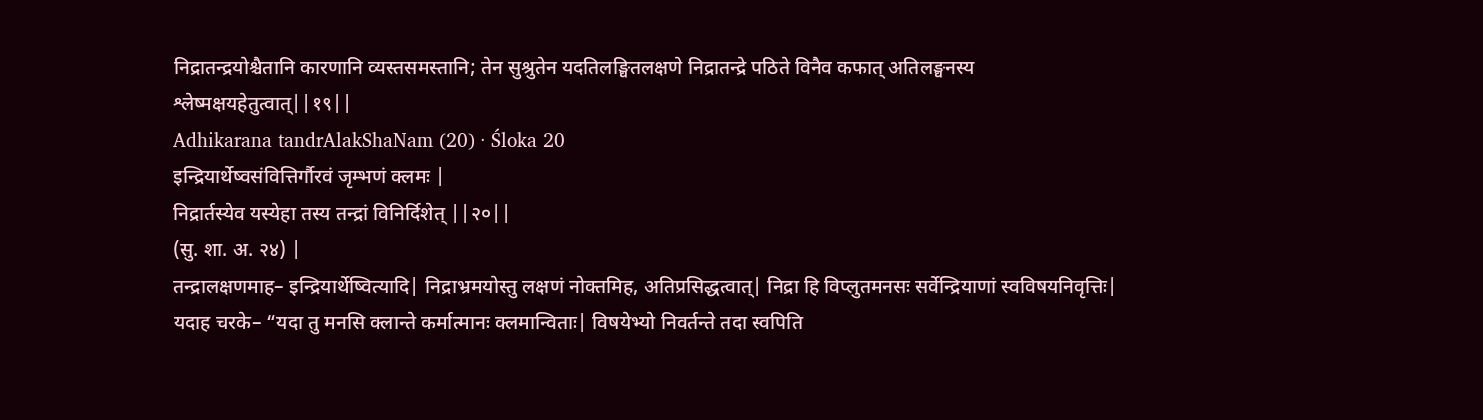निद्रातन्द्रयोश्चैतानि कारणानि व्यस्तसमस्तानि; तेन सुश्रुतेन यदतिलङ्घितलक्षणे निद्रातन्द्रे पठिते विनैव कफात् अतिलङ्घनस्य श्लेष्मक्षयहेतुत्वात्||१९||
Adhikarana tandrAlakShaNam (20) · Śloka 20
इन्द्रियार्थेष्वसंवित्तिर्गौरवं जृम्भणं क्लमः |
निद्रार्तस्येव यस्येहा तस्य तन्द्रां विनिर्दिशेत् ||२०||
(सु. शा. अ. २४) |
तन्द्रालक्षणमाह– इन्द्रियार्थेष्वित्यादि| निद्राभ्रमयोस्तु लक्षणं नोक्तमिह, अतिप्रसिद्धत्वात्| निद्रा हि विप्लुतमनसः सर्वेन्द्रियाणां स्वविषयनिवृत्तिः| यदाह चरके– “यदा तु मनसि क्लान्ते कर्मात्मानः क्लमान्विताः| विषयेभ्यो निवर्तन्ते तदा स्वपिति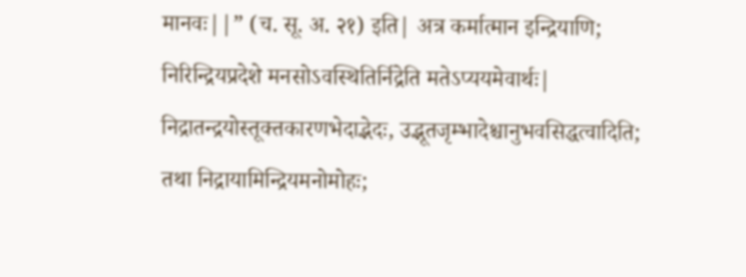मानवः||” (च. सू. अ. २१) इति| अत्र कर्मात्मान इन्द्रियाणि; निरिन्द्रियप्रदेशे मनसोऽवस्थितिर्निद्रेति मतेऽप्ययमेवार्थः| निद्रातन्द्रयोस्तूक्तकारणभेदाद्भेदः, उद्भूतजृम्भादेश्चानुभवसिद्धत्वादिति; तथा निद्रायामिन्द्रियमनोमोहः;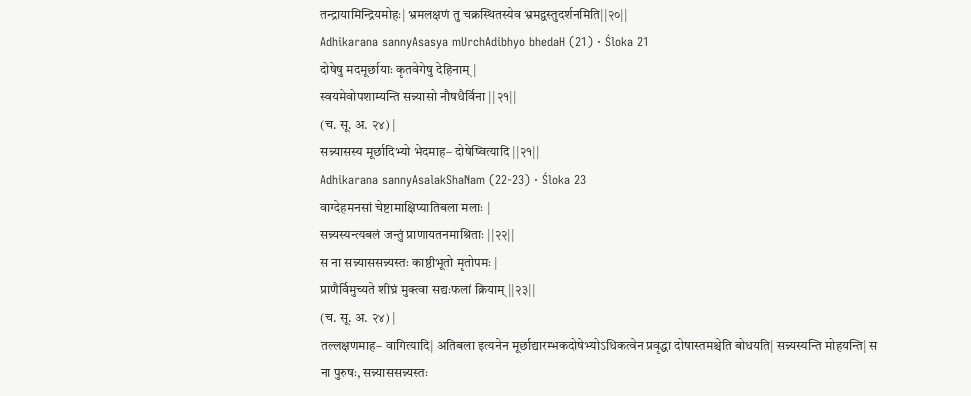तन्द्रायामिन्द्रियमोहः| भ्रमलक्षणं तु चक्रस्थितस्येव भ्रमद्वस्तुदर्शनमिति||२०||
Adhikarana sannyAsasya mUrchAdibhyo bhedaH (21) · Śloka 21
दोषेषु मदमूर्छायाः कृतवेगेषु देहिनाम् |
स्वयमेवोपशाम्यन्ति सन्न्यासो नौषधैर्विना ||२१||
(च. सू. अ. २४) |
सन्न्यासस्य मूर्छादिभ्यो भेदमाह– दोषेष्वित्यादि ||२१||
Adhikarana sannyAsalakShaNam (22-23) · Śloka 23
वाग्देहमनसां चेष्टामाक्षिप्यातिबला मलाः |
सन्न्यस्यन्त्यबलं जन्तुं प्राणायतनमाश्रिताः ||२२||
स ना सन्न्याससन्न्यस्तः काष्ठीभूतो मृतोपमः |
प्राणैर्विमुच्यते शीघ्रं मुक्त्वा सद्यःफलां क्रियाम् ||२३||
(च. सू. अ. २४) |
तल्लक्षणमाह– वागित्यादि| अतिबला इत्यनेन मूर्छाद्यारम्भकदोषेभ्योऽधिकत्वेन प्रवृद्धा दोषास्तमश्चेति बोधयति| सन्न्यस्यन्ति मोहयन्ति| स ना पुरुषः, सन्न्याससन्न्यस्तः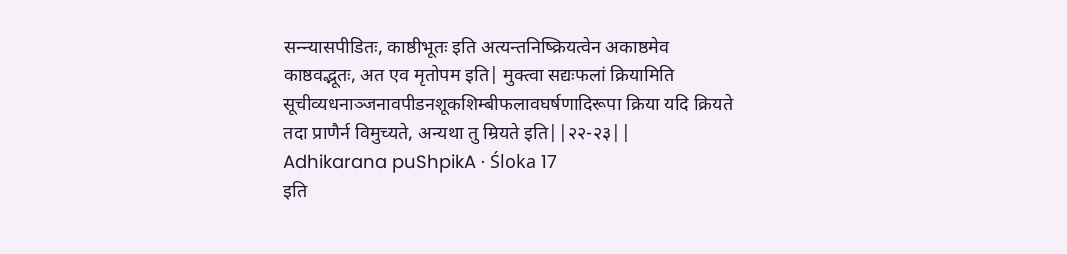सन्न्यासपीडितः, काष्ठीभूतः इति अत्यन्तनिष्क्रियत्वेन अकाष्ठमेव काष्ठवद्भूतः, अत एव मृतोपम इति| मुक्त्वा सद्यःफलां क्रियामिति सूचीव्यधनाञ्जनावपीडनशूकशिम्बीफलावघर्षणादिरूपा क्रिया यदि क्रियते तदा प्राणैर्न विमुच्यते, अन्यथा तु म्रियते इति||२२-२३||
Adhikarana puShpikA · Śloka 17
इति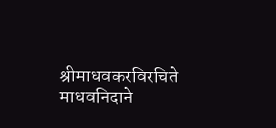श्रीमाधवकरविरचिते माधवनिदाने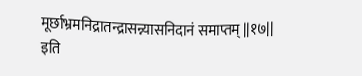मूर्छाभ्रमनिद्रातन्द्रासन्न्यासनिदानं समाप्तम् ||१७||
इति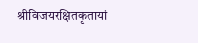श्रीविजयरक्षितकृतायां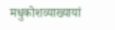मधुकोशव्याख्यायां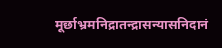मूर्छाभ्रमनिद्रातन्द्रासन्यासनिदानं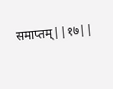समाप्तम्||१७||